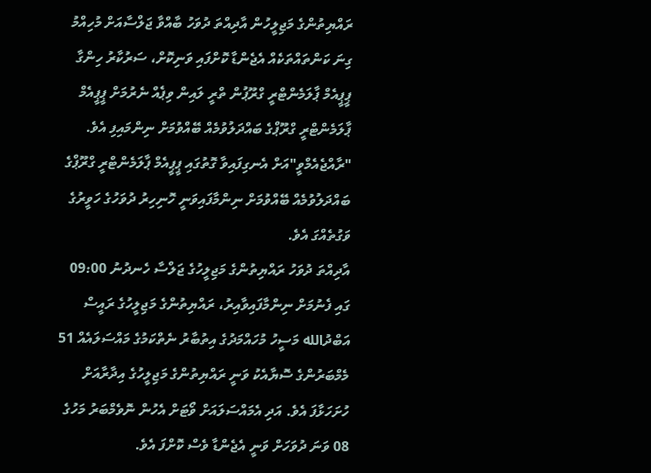ރައްޔިތުންގެ މަޖިލީހުން އާދިއްތަ ދުވަހު ބާއްވާ ޖަލްސާއަށް މުހިއްމު ގިނަ ކަންތައްތަކެއް އެޖެންޑާ ކޮށްފައި ވަނިކޮށް، ސަރުކާރު ހިންގާ ޕީޕީއެމް ޕާލަމެންޓްރީ ގްރޫޕުން ތްރީ ލައިން ވިޕެއް ނެރުމަށް ޕީޕީއެމް ޕާލަމެންޓްރީ ގްރޫޕްގެ ބައްދަލުވުމެއް ބޭއްވުމަށް ނިންމައިފި އެވެ.
"ރާއްޖެއެމްވީ"އަށް އެނގިފައިވާ ގޮތުގައި ޕީޕީއެމް ޕާލަމެންޓްރީ ގްރޫޕްގެ ބައްދަލުވުމެއް ބޭއްވުމަށް ނިންމާފައިވަނީ ހޮނިހިރު ދުވަހުގެ ހަވީރުގެ ވަގުތެއްގަ އެވެ.
އާދިއްތަ ދުވަހު ރައްޔިތުންގެ މަޖިލީހުގެ ޖަލްސާ ހެނދުނު 09:00 ގައި ފެނުމަށް ނިންމާފައިވާއިރު، ރައްޔިތުންގެ މަޖިލީހުގެ ރައީސް އަބްދުالله މަސީހު މުހައްމަދުގެ އިތުބާރު ނެތްކަމުގެ މައްސަލައެއް 51 މެމްބަރުންގެ ސޮޔާއެކު ވަނީ ރައްޔިތުންގެ މަޖިލީހުގެ އިދާރާއަށް ހުށަހަޅާފަ އެވެ. އަދި އެމައްސަލައަށް ވޯޓަށް އެހުން ނޮވެމްބަރު މަހުގެ 08 ވަނަ ދުވަހަށް ވަނީ އެޖެންޑާ ވެސް ކޮށްފަ އެވެ.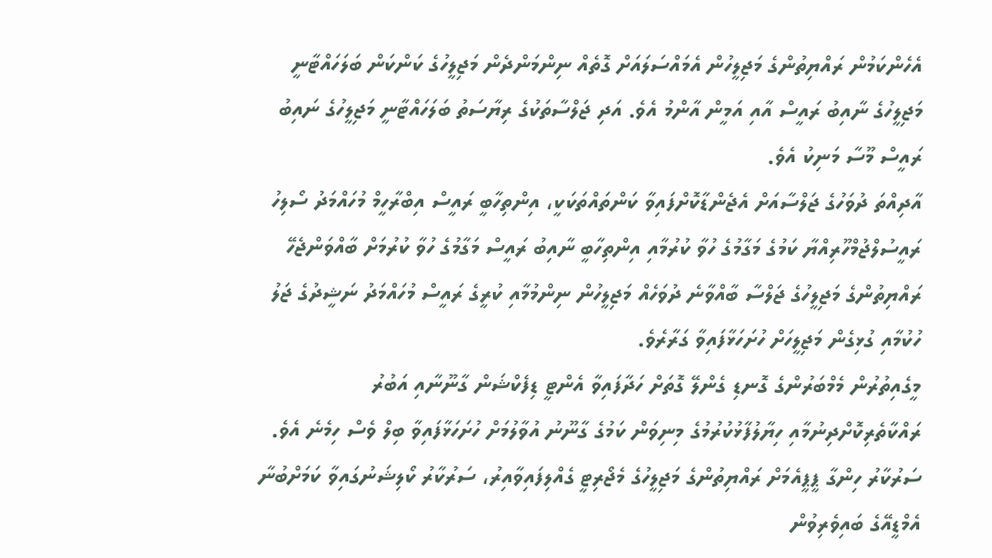އެހެންކަމުން ރައްޔިތުންގެ މަޖިލީހުން އެމައްސަލައަށް ގޮތެއް ނިންމަންދެން މަޖިލީހުގެ ކަންކަން ބަލަހައްޓާނީ މަޖިލީހުގެ ނާއިބު ރައީސް އާއި އަމީން އާންމު އެވެ. އަދި ޖަލްސާތަކުގެ ރިޔާސަތު ބަލަހައްޓާނީ މަޖިލީހުގެ ނައިބު ރައީސް މޫސާ މަނިކު އެވެ.
އާދިއްތަ ދުވަހުގެ ޖަލްސާއަށް އެޖެންޑާކޮށްފައިވާ ކަންތައްތަކަކީ، އިންތިހާބީ ރައީސް އިބްރާހީމް މުހައްމަދު ސޯލިހު ރައީސުލްޖުމްހޫރިއްޔާ ކަމުގެ މަގާމުގެ ހުވާ ކުރުމާއި އިންތިހާބީ ނާއިބު ރައީސް މަގާމުގެ ހުވާ ކުރުމަށް ބާއްވަންޖެހޭ ރައްޔިތުންގެ މަޖިލީހުގެ ޖަލްސާ ބާއްވާނެ ދުވަހެއް މަޖިލީހުން ނިންމުމާއި ކުރީގެ ރައީސް މުހައްމަދު ނަޝީދުގެ ޖަލު ހުކުމާއި ގުޅިގެން މަޖިލީހަށް ހުށަހަޅާފައިވާ ގަރާރެވެ.
މީގެއިތުރުން މެމްބަރުންގެ ގޮނޑި ގެންލޭ ގޮތަށް ހަދާފައިވާ އެންޓީ ޑިފެކްޝަން ގާނޫނާއި އަބުރު ރައްކާތެރިކޮށްދިނުމާއި ހިޔާލުފާޅުކުރުމުގެ މިނިވަން ކަމުގެ ގާނޫނު އުވާލުމަށް ހުށަހަޅާފައިވާ ބިލް ވެސް ހިމެނެ އެވެ.
ސަރުކާރު ހިންގާ ޕީޕީއެމަށް ރައްޔިތުންގެ މަޖިލީހުގެ މެޖޯރިޓީ ގެއްލިފައިވާއިރު، ސަރުކާރު ކޯލިޝަނުގައިވާ ކަމަށްބުނާ އެމްޑީއޭގެ ބައިވެރިވުން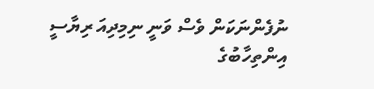ނުފެންނަކަން ވެސް ވަނީ ނިމިދިއަ ރިޔާސީ އިންތިހާބުގެ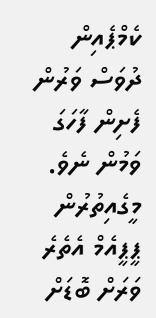ކެމްޕެއިން ދުވަސް ވަރުން ފެށިން ފާހަގަ ވަމުން ނެވެ.
މީގެއިތުރުން ޕީޕީއެމް އެތެރެ ވަރަށް ބޮޑަށް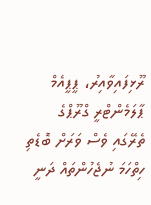ރޫޅިފައިވާއިރު، ޕީޕީއެމް ޕާލަމެންޓްރީ ގްރޫޕްގެ ތެރޭގައި ވެސް ވަރަށް ބޮޑެތި ހިތްހަމަ ނުޖެހުންތައް ދަނީ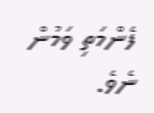ފެންމަތި ވަމުން ނެވެ.